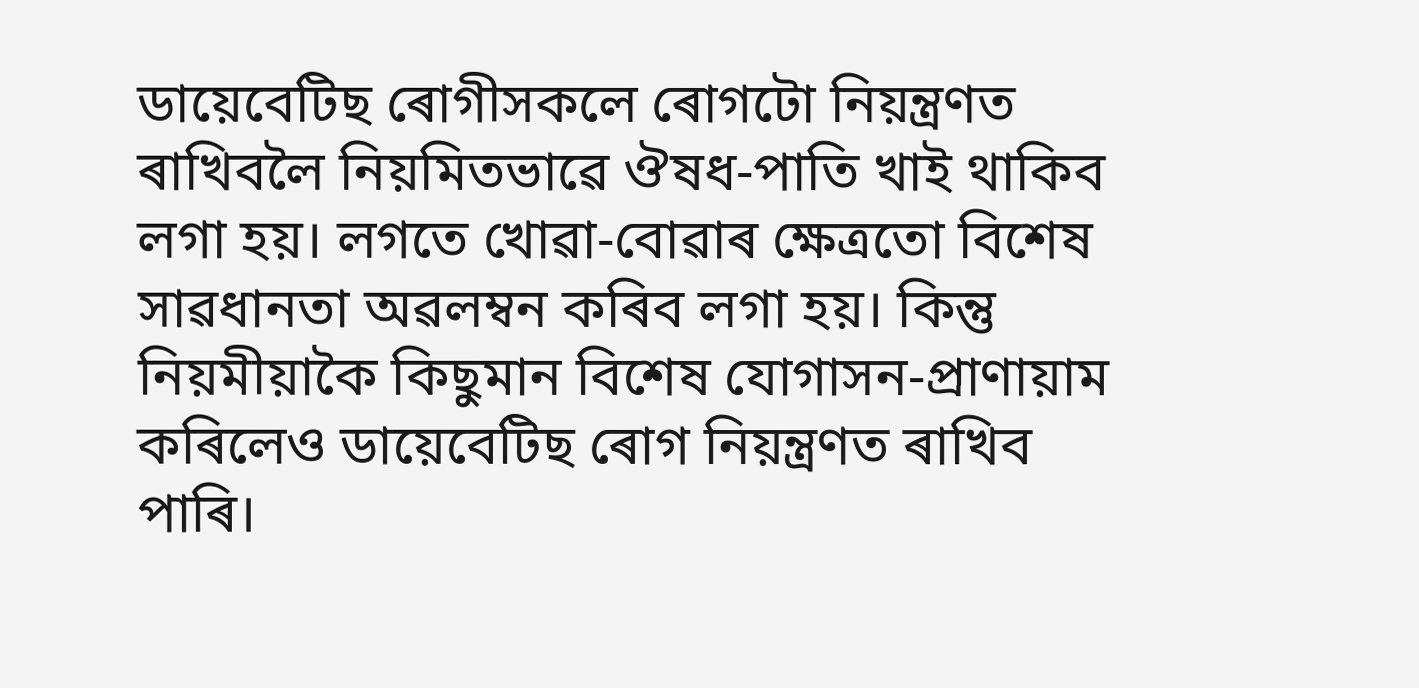ডায়েবেটিছ ৰোগীসকলে ৰোগটো নিয়ন্ত্ৰণত ৰাখিবলৈ নিয়মিতভাৱে ঔষধ-পাতি খাই থাকিব লগা হয়। লগতে খোৱা-বোৱাৰ ক্ষেত্ৰতো বিশেষ সাৱধানতা অৱলম্বন কৰিব লগা হয়। কিন্তু নিয়মীয়াকৈ কিছুমান বিশেষ যোগাসন-প্ৰাণায়াম কৰিলেও ডায়েবেটিছ ৰোগ নিয়ন্ত্ৰণত ৰাখিব পাৰি।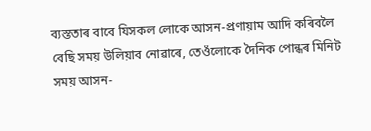ব্যস্ততাৰ বাবে যিসকল লোকে আসন-প্ৰণায়াম আদি কৰিবলৈ বেছি সময় উলিয়াব নোৱাৰে, তেওঁলোকে দৈনিক পোন্ধৰ মিনিট সময় আসন-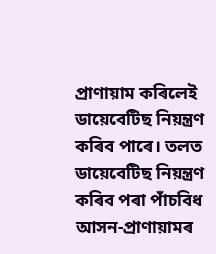প্ৰাণায়াম কৰিলেই ডায়েবেটিছ নিয়ন্ত্ৰণ কৰিব পাৰে। তলত ডায়েবেটিছ নিয়ন্ত্ৰণ কৰিব পৰা পাঁচবিধ আসন-প্ৰাণায়ামৰ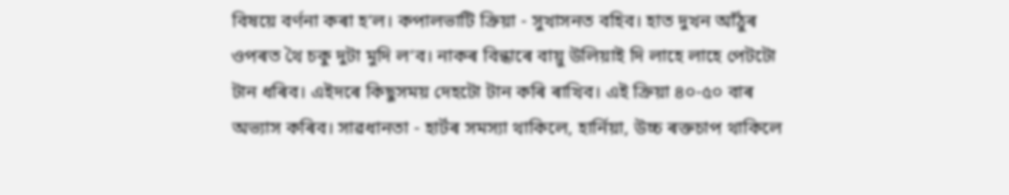বিষয়ে বৰ্ণনা কৰা হ’ল। কপালভাটি ক্ৰিয়া - সুখাসনত বহিব। হাত দুখন আঁঠুৰ ওপৰত থৈ চকু দুটা মুদি ল’ব। নাকৰ বিন্ধাৰে বায়ু উলিয়াই দি লাহে লাহে পেটটো টান ধৰিব। এইদৰে কিছুসময় দেহটো টান কৰি ৰাখিব। এই ক্ৰিয়া ৪০-৫০ বাৰ অভ্যাস কৰিব। সাৱধানতা - হাৰ্টৰ সমস্যা থাকিলে, হাৰ্নিয়া, উচ্চ ৰক্তচাপ থাকিলে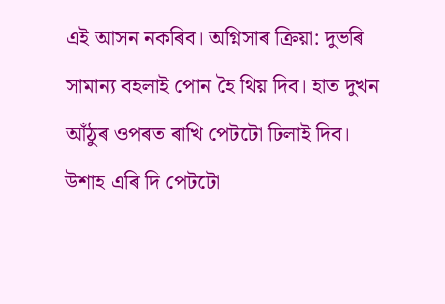এই আসন নকৰিব। অগ্নিসাৰ ক্ৰিয়া: দুভৰি সামান্য বহলাই পোন হৈ থিয় দিব। হাত দুখন আঁঠুৰ ওপৰত ৰাখি পেটটো ঢিলাই দিব। উশাহ এৰি দি পেটটো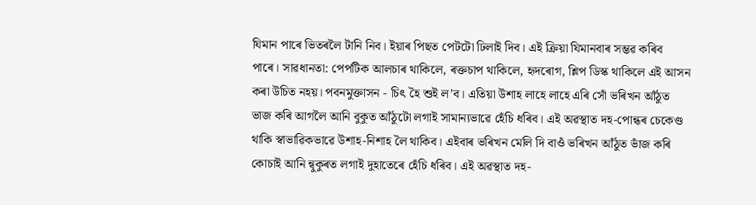যিমান পাৰে ভিতৰলৈ টানি নিব। ইয়াৰ পিছত পেটটো ঢিলাই দিব। এই ক্ৰিয়া যিমানবাৰ সম্ভৱ কৰিব পাৰে। সাৱধানতা: পেপটিক আলচাৰ থাকিলে, ৰক্তচাপ থাকিলে, হৃদৰোগ, শ্লিপ ডিস্ক থাকিলে এই আসন কৰা উচিত নহয়। পবনমুক্তাসন - চিৎ হৈ শুই ল’ব। এতিয়া উশাহ লাহে লাহে এৰি সোঁ ভৰিখন আঁঠুত ভাজ কৰি আগলৈ আনি বুকুত আঁঠুটো লগাই সামান্যভাৱে হেঁচি ধৰিব। এই অৱস্থাত দহ-পোন্ধৰ চেকেণ্ড থাকি স্বাভাৱিকভাৱে উশাহ-নিশাহ লৈ থাকিব। এইবাৰ ভৰিখন মেলি দি বাওঁ ভৰিখন আঁঠুত ভাঁজ কৰি কোচাই আনি ন্বুকুৰত লগাই দুহাতেৰে হেঁচি ধৰিব। এই অৱস্থাত দহ-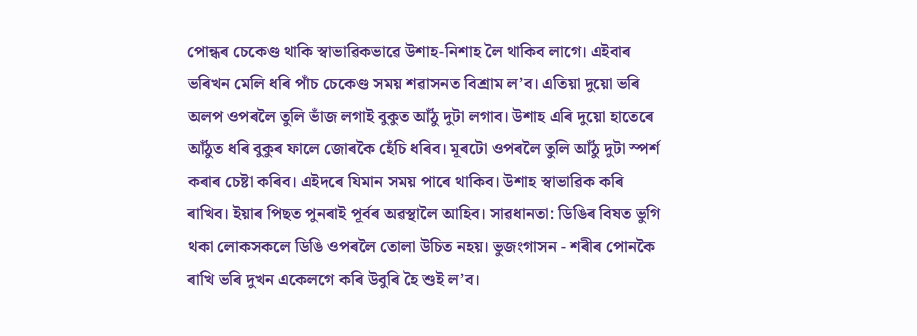পোন্ধৰ চেকেণ্ড থাকি স্বাভাৱিকভাৱে উশাহ-নিশাহ লৈ থাকিব লাগে। এইবাৰ ভৰিখন মেলি ধৰি পাঁচ চেকেণ্ড সময় শৱাসনত বিশ্ৰাম ল’ব। এতিয়া দুয়ো ভৰি অলপ ওপৰলৈ তুলি ভাঁজ লগাই বুকুত আঁঠু দুটা লগাব। উশাহ এৰি দুয়ো হাতেৰে আঁঠুত ধৰি বুকুৰ ফালে জোৰকৈ হেঁচি ধৰিব। মূৰটো ওপৰলৈ তুলি আঁঠু দুটা স্পৰ্শ কৰাৰ চেষ্টা কৰিব। এইদৰে যিমান সময় পাৰে থাকিব। উশাহ স্বাভাৱিক কৰি ৰাখিব। ইয়াৰ পিছত পুনৰাই পূৰ্বৰ অৱস্থালৈ আহিব। সাৱধানতা: ডিঙিৰ বিষত ভুগি থকা লোকসকলে ডিঙি ওপৰলৈ তোলা উচিত নহয়। ভুজংগাসন - শৰীৰ পোনকৈ ৰাখি ভৰি দুখন একেলগে কৰি উবুৰি হৈ শুই ল’ব।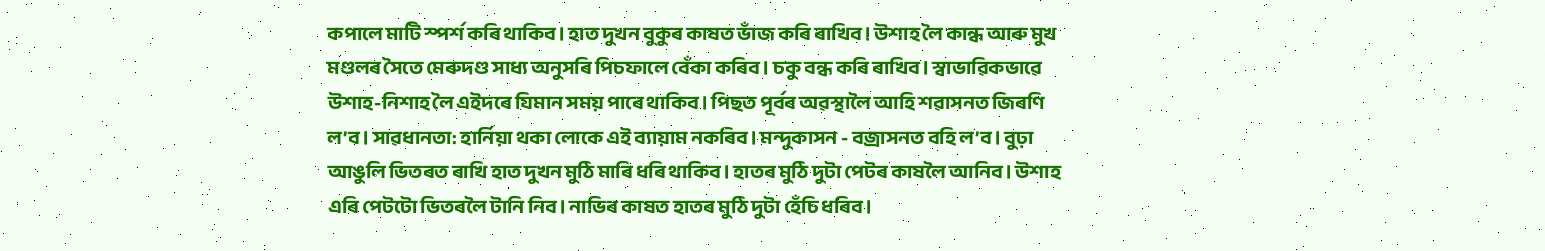কপালে মাটি স্পৰ্শ কৰি থাকিব। হাত দুখন বুকুৰ কাষত ভাঁজ কৰি ৰাখিব। উশাহ লৈ কান্ধ আৰু মুখ মণ্ডলৰ সৈতে মেৰুদণ্ড সাধ্য অনুসৰি পিচফালে বেঁকা কৰিব। চকু বন্ধ কৰি ৰাখিব। স্বাভাৱিকভাৱে উশাহ-নিশাহ লৈ এইদৰে যিমান সময় পাৰে থাকিব। পিছত পূৰ্বৰ অৱস্থালৈ আহি শৱাসনত জিৰণি ল’ব। সাৱধানতা: হাৰ্নিয়া থকা লোকে এই ব্যায়াম নকৰিব। মন্দুকাসন - বজ্ৰাসনত বহি ল’ব। বুঢ়া আঙুলি ভিতৰত ৰাখি হাত দুখন মুঠি মাৰি ধৰি থাকিব। হাতৰ মুঠি দুটা পেটৰ কাষলৈ আনিব। উশাহ এৰি পেটটো ভিতৰলৈ টানি নিব। নাভিৰ কাষত হাতৰ মুঠি দুটা হেঁচি ধৰিব।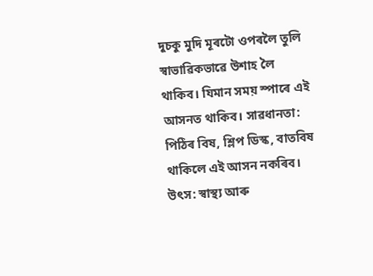দুচকু মুদি মূৰটো ওপৰলৈ তুলি স্বাভাৱিকভাৱে উশাহ লৈ থাকিব। যিমান সময় স্পাৰে এই আসনত থাকিব। সাৱধানতা: পিঠিৰ বিষ, শ্লিপ ডিস্ক, বাতবিষ থাকিলে এই আসন নকৰিব। উৎস: স্বাস্থ্য আৰু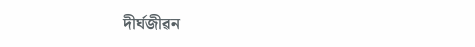দীৰ্ঘজীৱন